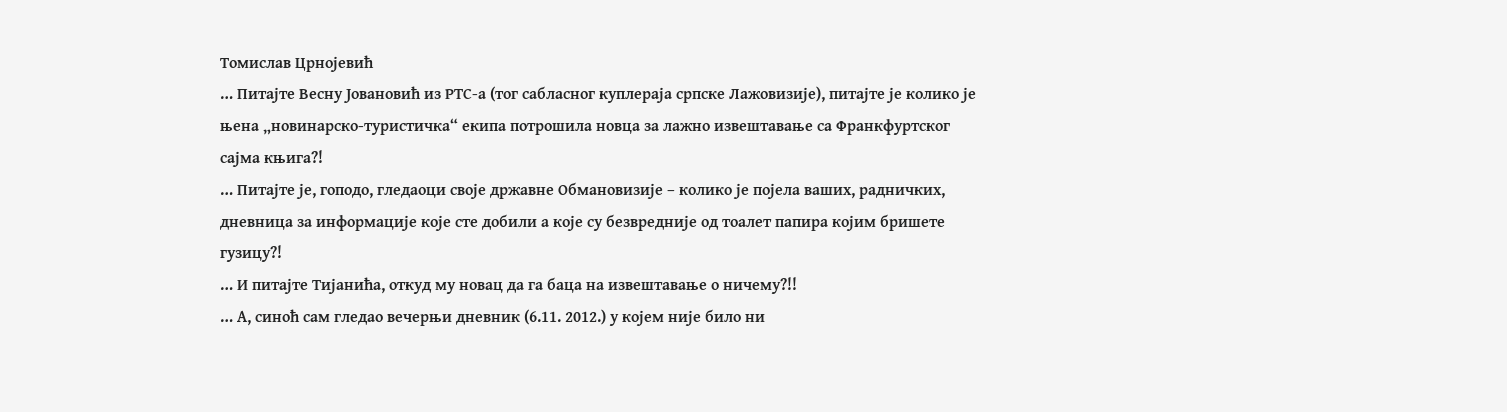Томислав Црнојевић
… Питајте Весну Јовановић из РТС-а (тог сабласног куплераја српске Лажовизије), питајте је колико је њена „новинарско-туристичка“ екипа потрошила новца за лажно извештавање са Франкфуртског сајма књига?!
… Питајте је, гоподо, гледаоци своје државне Обмановизије – колико је појела ваших, радничких, дневница за информације које сте добили а које су безвредније од тоалет папира којим бришете гузицу?!
… И питајте Тијанића, откуд му новац да га баца на извештавање о ничему?!!
… А, синоћ сам гледао вечерњи дневник (6.11. 2012.) у којем није било ни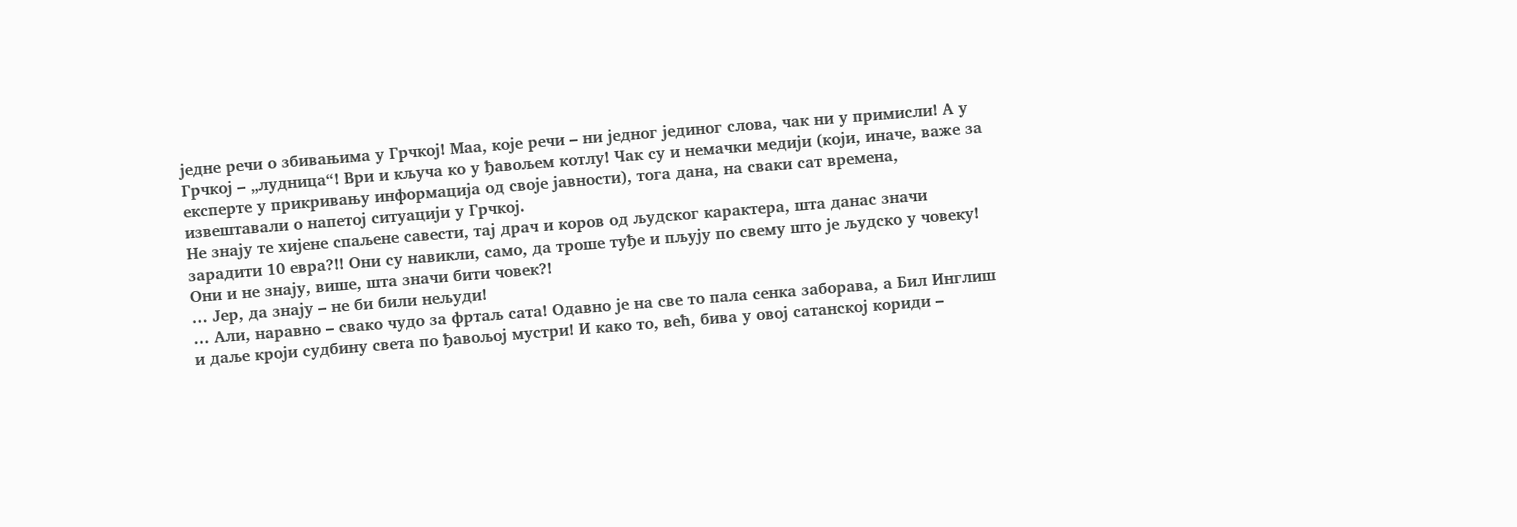једне речи о збивањима у Грчкој! Маа, које речи – ни једног јединог слова, чак ни у примисли! А у Грчкој – „лудница“! Ври и кључа ко у ђавољем котлу! Чак су и немачки медији (који, иначе, важе за експерте у прикривању информација од своје јавности), тога дана, на сваки сат времена, извештавали о напетој ситуацији у Грчкој.
Не знају те хијене спаљене савести, тај драч и коров од људског карактера, шта данас значи зарадити 10 евра?!! Они су навикли, само, да троше туђе и пљују по свему што је људско у човеку! Они и не знају, више, шта значи бити човек?!
… Јер, да знају – не би били нељуди!
… Али, наравно – свако чудо за фртаљ сата! Одавно је на све то пала сенка заборава, а Бил Инглиш и даље кроји судбину света по ђавољој мустри! И како то, већ, бива у овој сатанској кориди –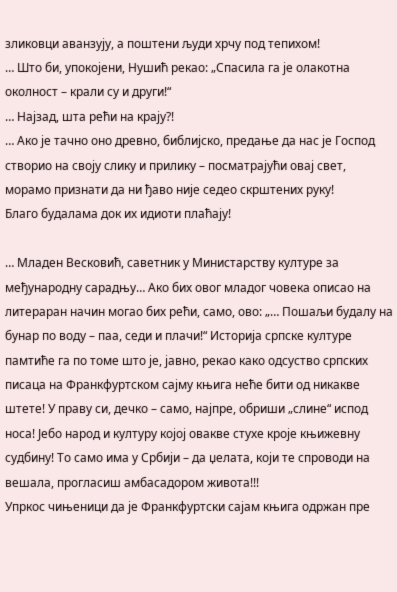зликовци аванзују, а поштени људи хрчу под тепихом!
… Што би, упокојени, Нушић рекао: „Спасила га је олакотна околност – крали су и други!“
… Најзад, шта рећи на крају?!
… Ако је тачно оно древно, библијско, предање да нас је Господ створио на своју слику и прилику – посматрајући овај свет, морамо признати да ни ђаво није седео скрштених руку!
Благо будалама док их идиоти плаћају!

… Младен Весковић, саветник у Министарству културе за међународну сарадњу… Ако бих овог младог човека описао на литераран начин могао бих рећи, само, ово: „… Пошаљи будалу на бунар по воду – паа, седи и плачи!“ Историја српске културе памтиће га по томе што је, јавно, рекао како одсуство српских писаца на Франкфуртском сајму књига неће бити од никакве штете! У праву си, дечко – само, најпре, обриши „слине“ испод носа! Јебо народ и културу којој овакве стухе кроје књижевну судбину! То само има у Србији – да џелата, који те спроводи на вешала, прогласиш амбасадором живота!!!
Упркос чињеници да је Франкфуртски сајам књига одржан пре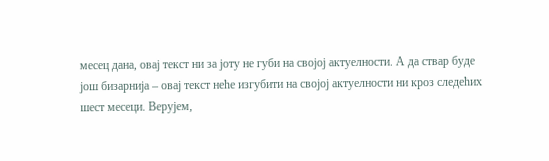месец дана, овај текст ни за јоту не губи на својој актуелности. А да ствар буде још бизарнија – овај текст неће изгубити на својој актуелности ни кроз следећих шест месеци. Верујем,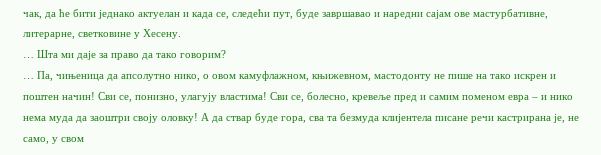чак, да ће бити једнако актуелан и када се, следећи пут, буде завршавао и наредни сајам ове мастурбативне, литерарне, светковине у Хесену.
… Шта ми даје за право да тако говорим?
… Па, чињеница да апсолутно нико, о овом камуфлажном, књижевном, мастодонту не пише на тако искрен и поштен начин! Сви се, понизно, улагују властима! Сви се, болесно, кревеље пред и самим поменом евра – и нико нема муда да заоштри своју оловку! А да ствар буде гора, сва та безмуда клијентела писане речи кастрирана је, не само, у свом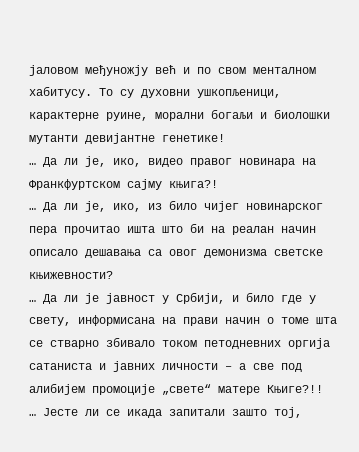јаловом међуножју већ и по свом менталном хабитусу. То су духовни ушкопљеници, карактерне руине, морални богаљи и биолошки мутанти девијантне генетике!
… Да ли је, ико, видео правог новинара на Франкфуртском сајму књига?!
… Да ли је, ико, из било чијег новинарског пера прочитао ишта што би на реалан начин описало дешавања са овог демонизма светске књижевности?
… Да ли је јавност у Србији, и било где у свету, информисана на прави начин о томе шта се стварно збивало током петодневних оргија сатаниста и јавних личности – а све под алибијем промоције „свете“ матере Књиге?!!
… Јесте ли се икада запитали зашто тој,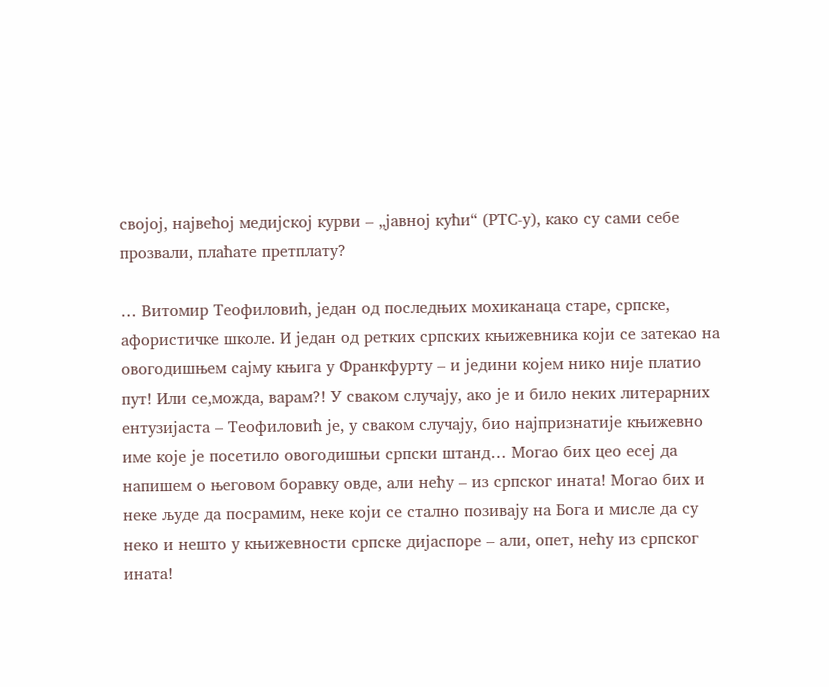својој, највећој медијској курви – „јавној кући“ (РТС-у), како су сами себе прозвали, плаћате претплату?

… Витомир Теофиловић, један од последњих мохиканаца старе, српске, афористичке школе. И један од ретких српских књижевника који се затекао на овогодишњем сајму књига у Франкфурту – и једини којем нико није платио пут! Или се,можда, варам?! У сваком случају, ако је и било неких литерарних ентузијаста – Теофиловић је, у сваком случају, био најпризнатије књижевно име које је посетило овогодишњи српски штанд… Могао бих цео есеј да напишем о његовом боравку овде, али нећу – из српског ината! Могао бих и неке људе да посрамим, неке који се стално позивају на Бога и мисле да су неко и нешто у књижевности српске дијаспоре – али, опет, нећу из српског ината!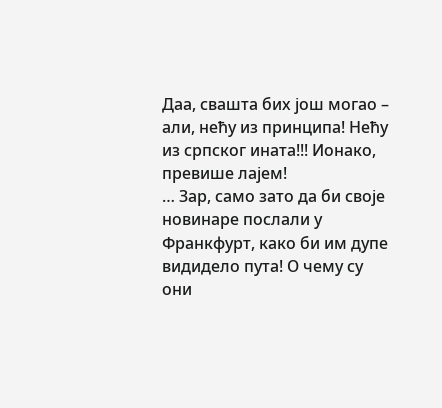Даа, свашта бих још могао – али, нећу из принципа! Нећу из српског ината!!! Ионако, превише лајем!
… Зар, само зато да би своје новинаре послали у Франкфурт, како би им дупе видидело пута! О чему су они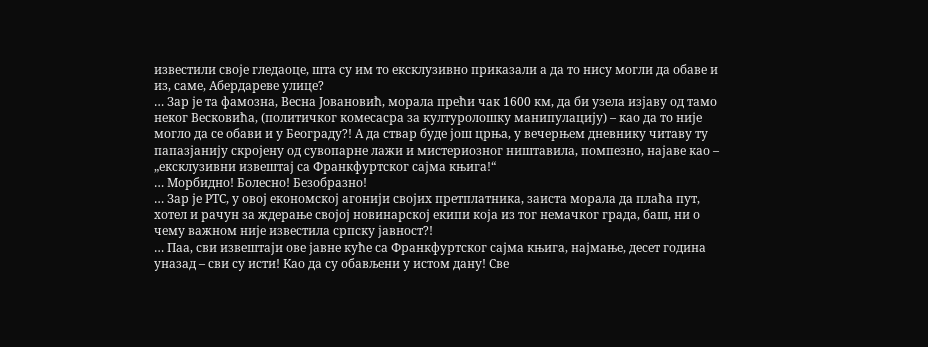известили своје гледаоце, шта су им то ексклузивно приказали а да то нису могли да обаве и из, саме, Абердареве улице?
… Зар је та фамозна, Весна Јовановић, морала прећи чак 1600 км, да би узела изјаву од тамо неког Весковића, (политичког комесасра за културолошку манипулацију) – као да то није могло да се обави и у Београду?! А да ствар буде још црња, у вечерњем дневнику читаву ту папазјанију скројену од сувопарне лажи и мистериозног ништавила, помпезно, најаве као – „ексклузивни извештај са Франкфуртског сајма књига!“
… Морбидно! Болесно! Безобразно!
… Зар је РТС, у овој економској агонији својих претплатника, заиста морала да плаћа пут, хотел и рачун за ждерање својој новинарској екипи која из тог немачког града, баш, ни о чему важном није известила српску јавност?!
… Паа, сви извештаји ове јавне куће са Франкфуртског сајма књига, најмање, десет година уназад – сви су исти! Као да су обављени у истом дану! Све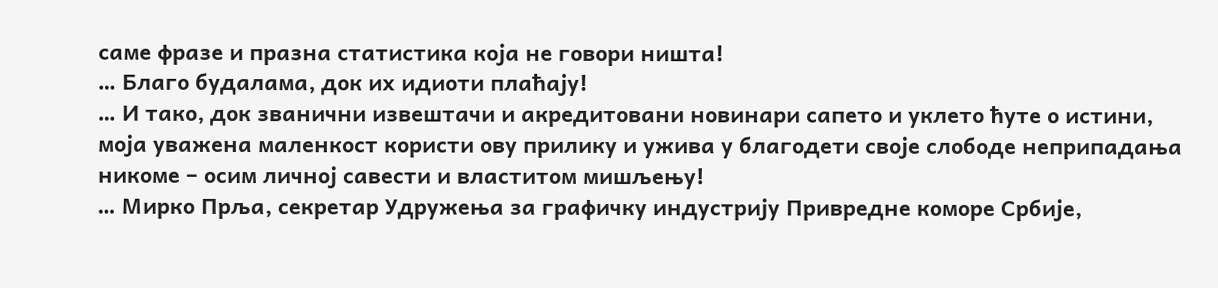саме фразе и празна статистика која не говори ништа!
… Благо будалама, док их идиоти плаћају!
… И тако, док званични извештачи и акредитовани новинари сапето и уклето ћуте о истини, моја уважена маленкост користи ову прилику и ужива у благодети своје слободе неприпадања никоме – осим личној савести и властитом мишљењу!
… Мирко Прља, секретар Удружења за графичку индустрију Привредне коморе Србије,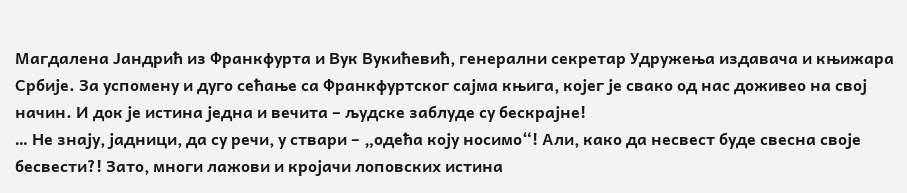Магдалена Јандрић из Франкфурта и Вук Вукићевић, генерални секретар Удружења издавача и књижара Србије. За успомену и дуго сећање са Франкфуртског сајма књига, којег је свако од нас доживео на свој начин. И док је истина једна и вечита – људске заблуде су бескрајне!
… Не знају, јадници, да су речи, у ствари – „одећа коју носимо“! Али, како да несвест буде свесна своје бесвести?! Зато, многи лажови и кројачи лоповских истина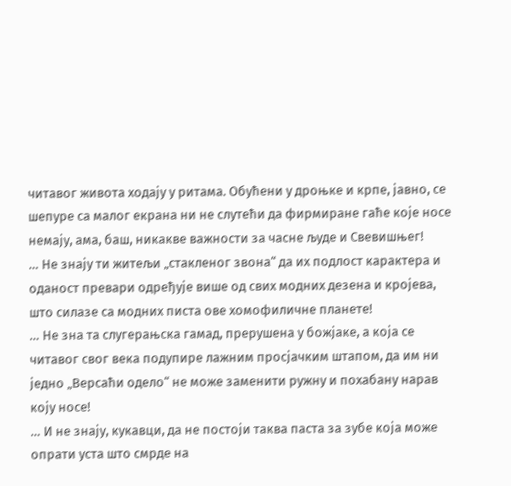читавог живота ходају у ритама. Обућени у дроњке и крпе, јавно, се шепуре са малог екрана ни не слутећи да фирмиране гаће које носе немају, ама, баш, никакве важности за часне људе и Свевишњег!
… Не знају ти житељи „стакленог звона“ да их подлост карактера и оданост превари одређује више од свих модних дезена и кројева, што силазе са модних писта ове хомофиличне планете!
… Не зна та слугерањска гамад, прерушена у божјаке, а која се читавог свог века подупире лажним просјачким штапом, да им ни једно „Версаћи одело“ не може заменити ружну и похабану нарав коју носе!
… И не знају, кукавци, да не постоји таква паста за зубе која може опрати уста што смрде на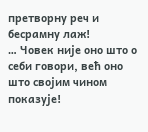претворну реч и бесрамну лаж!
… Човек није оно што о себи говори, већ оно што својим чином показује!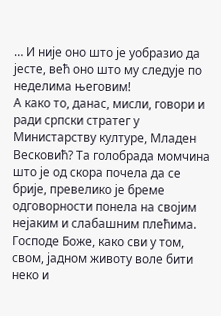… И није оно што је уобразио да јесте, већ оно што му следује по неделима његовим!
А како то, данас, мисли, говори и ради српски стратег у Министарству културе, Младен Весковић? Та голобрада момчина што је од скора почела да се брије, превелико је бреме одговорности понела на својим нејаким и слабашним плећима. Господе Боже, како сви у том, свом, јадном животу воле бити неко и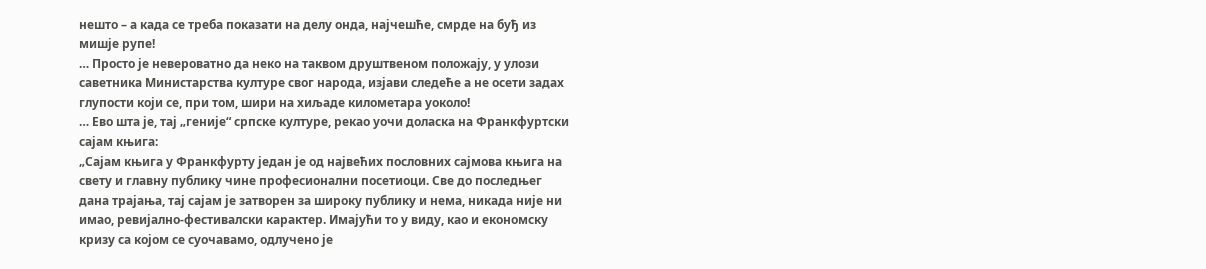нешто – а када се треба показати на делу онда, најчешће, смрде на буђ из мишје рупе!
… Просто је невероватно да неко на таквом друштвеном положају, у улози саветника Министарства културе свог народа, изјави следеће а не осети задах глупости који се, при том, шири на хиљаде километара уоколо!
… Ево шта је, тај „геније“ српске културе, рекао уочи доласка на Франкфуртски сајам књига:
„Сајам књига у Франкфурту један је од највећих пословних сајмова књига на свету и главну публику чине професионални посетиоци. Све до последњег дана трајања, тај сајам је затворен за широку публику и нема, никада није ни имао, ревијално-фестивалски карактер. Имајући то у виду, као и економску кризу са којом се суочавамо, одлучено је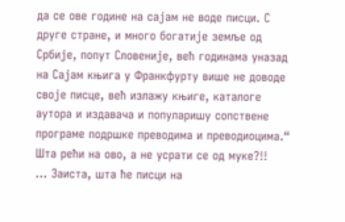да се ове године на сајам не воде писци. С друге стране, и много богатије земље од Србије, попут Словеније, већ годинама уназад на Сајам књига у Франкфурту више не доводе своје писце, већ излажу књиге, каталоге аутора и издавача и популаришу сопствене програме подршке преводима и преводиоцима.“
Шта рећи на ово, а не усрати се од муке?!!
… Заиста, шта ће писци на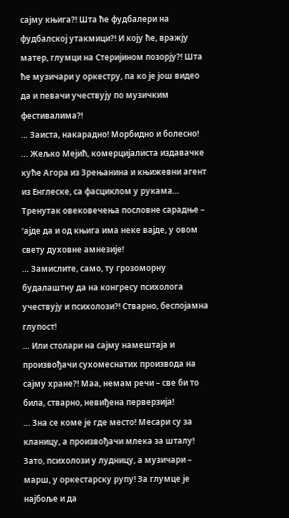сајму књига?! Шта ће фудбалери на фудбалској утакмици?! И коју ће, вражју матер, глумци на Стеријином позорју?! Шта ће музичари у оркестру, па ко је још видео да и певачи учествују по музичким фестивалима?!
… Заиста, накарадно! Морбидно и болесно!
… Жељко Мејић, комерцијалиста издавачке куће Агора из Зрењанина и књижевни агент из Енглеске, са фасциклом у рукама… Tренутак овековечења пословне сарадње – ‘ајде да и од књига има неке вајде, у овом свету духовне амнезије!
… Замислите, само, ту грозоморну будалаштну да на конгресу психолога учествују и психолози?! Стварно, беспојамна глупост!
… Или столари на сајму намештаја и произвођачи сухомеснатих производа на сајму хране?! Маа, немам речи – све би то била, стварно, невиђена перверзија!
… Зна се коме је где место! Месари су за кланицу, а произвођачи млека за шталу! Зато, психолози у лудницу, а музичари – марш, у оркестарску рупу! За глумце је најбоље и да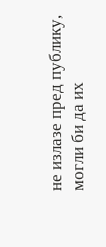не излазе пред публику, могли би да их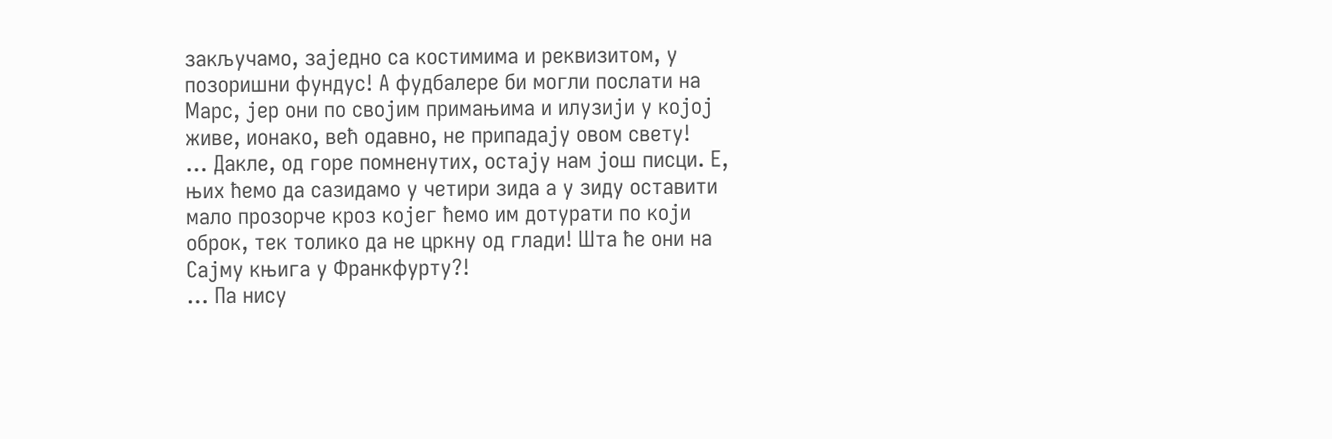закључамо, заједно са костимима и реквизитом, у позоришни фундус! А фудбалере би могли послати на Марс, јер они по својим примањима и илузији у којој живе, ионако, већ одавно, не припадају овом свету!
… Дакле, од горе помненутих, остају нам још писци. Е, њих ћемо да сазидамо у четири зида а у зиду оставити мало прозорче кроз којег ћемо им дотурати по који оброк, тек толико да не цркну од глади! Шта ће они на Сајму књига у Франкфурту?!
… Па нису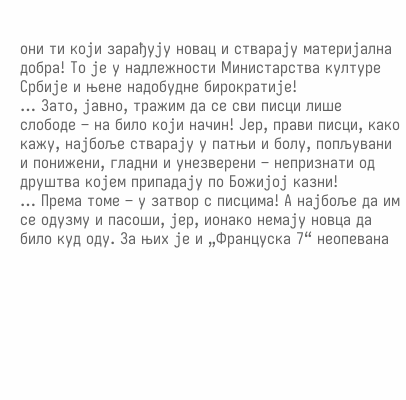они ти који зарађују новац и стварају материјална добра! То је у надлежности Министарства културе Србије и њене надобудне бирократије!
… Зато, јавно, тражим да се сви писци лише слободе – на било који начин! Јер, прави писци, како кажу, најбоље стварају у патњи и болу, попљувани и понижени, гладни и унезверени – непризнати од друштва којем припадају по Божијој казни!
… Према томе – у затвор с писцима! А најбоље да им се одузму и пасоши, јер, ионако немају новца да било куд оду. За њих је и „Француска 7“ неопевана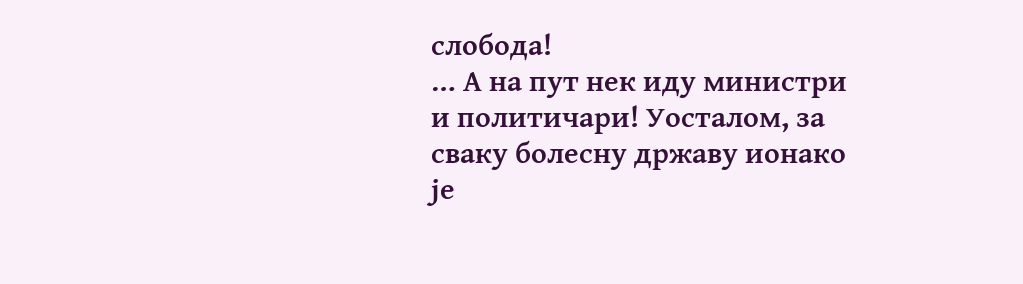слобода!
… А на пут нек иду министри и политичари! Уосталом, за сваку болесну државу ионако је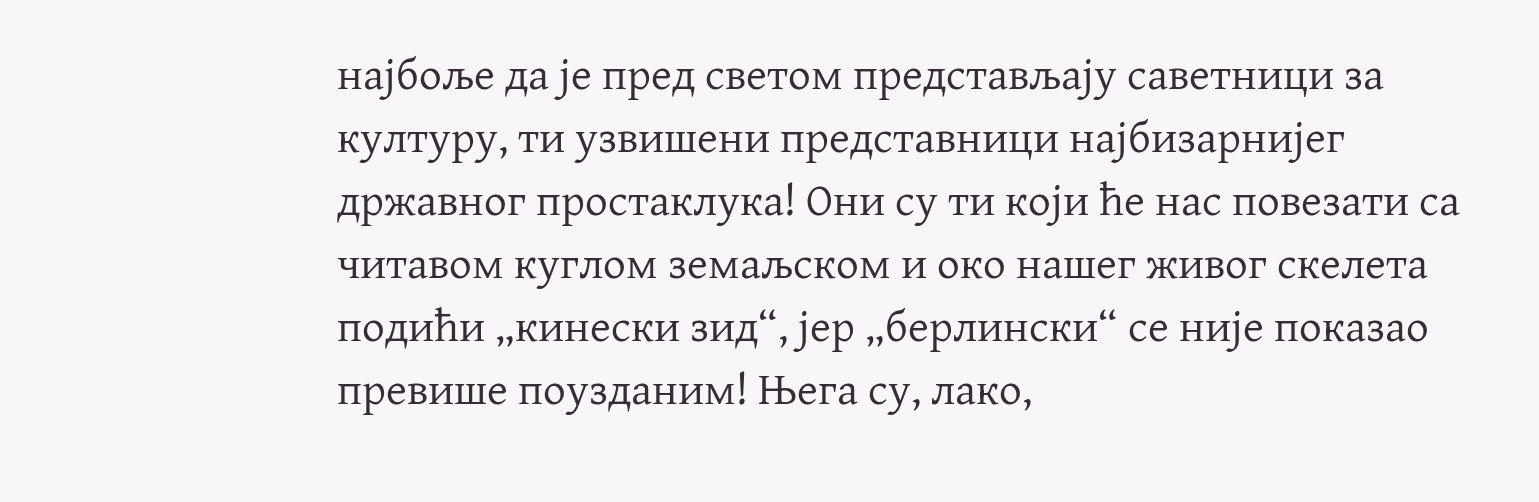најбоље да је пред светом представљају саветници за културу, ти узвишени представници најбизарнијег државног простаклука! Они су ти који ће нас повезати са читавом куглом земаљском и око нашег живог скелета подићи „кинески зид“, јер „берлински“ се није показао превише поузданим! Њега су, лако,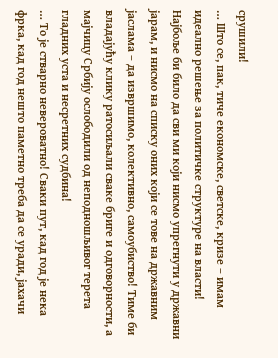срушили!
… Што се, пак, тиче економске, светске, кризе – имам идеално решење за политичке структуре на власти! Најбоље би било да сви ми који нисмо упрегнути у државни јарам, и нисмо на списку оних који се тове на државним јаслама – да извршимо, колективно, самоубиство! Тиме би владајућу клику ратосиљали сваке бриге и одговорности, а мајчицу Србију ослободили од неподношљивог терета гладних уста и несретних судбина!
… То је стварно невероватно! Сваки пут, кад год је нека фрка, кад год нешто паметно треба да се уради, јахачи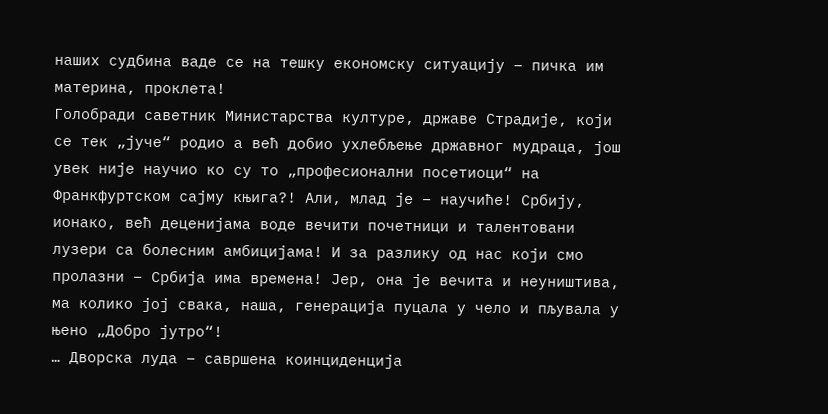наших судбина ваде се на тешку економску ситуацију – пичка им материна, проклета!
Голобради саветник Министарства културе, државе Страдије, који се тек „јуче“ родио а већ добио ухлебљење државног мудраца, још увек није научио ко су то „професионални посетиоци“ на Франкфуртском сајму књига?! Али, млад је – научиће! Србију, ионако, већ деценијама воде вечити почетници и талентовани лузери са болесним амбицијама! И за разлику од нас који смо пролазни – Србија има времена! Јер, она је вечита и неуништива, ма колико јој свака, наша, генерација пуцала у чело и пљувала у њено „Добро јутро“!
… Дворска луда – савршена коинциденција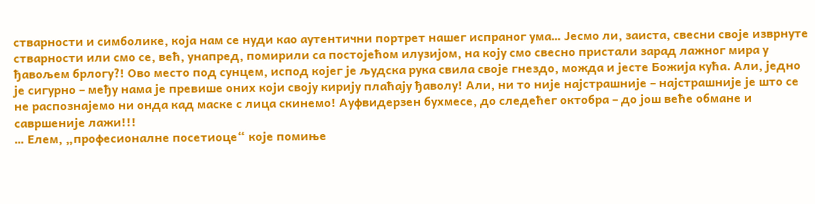стварности и симболике, која нам се нуди као аутентични портрет нашег испраног ума… Јесмо ли, заиста, свесни своје изврнуте стварности или смо се, већ, унапред, помирили са постојећом илузијом, на коју смо свесно пристали зарад лажног мира у ђавољем брлогу?! Ово место под сунцем, испод којег је људска рука свила своје гнездо, можда и јесте Божија кућа. Али, једно је сигурно – међу нама је превише оних који своју кирију плаћају ђаволу! Али, ни то није најстрашније – најстрашније је што се не распознајемо ни онда кад маске с лица скинемо! Ауфвидерзен бухмесе, до следећег октобра – до још веће обмане и савршеније лажи!!!
… Елем, „професионалне посетиоце“ које помиње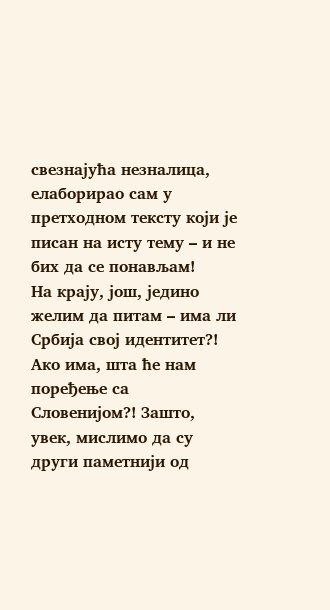свезнајућа незналица, елаборирао сам у претходном тексту који је писан на исту тему – и не бих да се понављам!
На крају, још, једино желим да питам – има ли Србија свој идентитет?! Ако има, шта ће нам поређење са Словенијом?! Зашто, увек, мислимо да су други паметнији од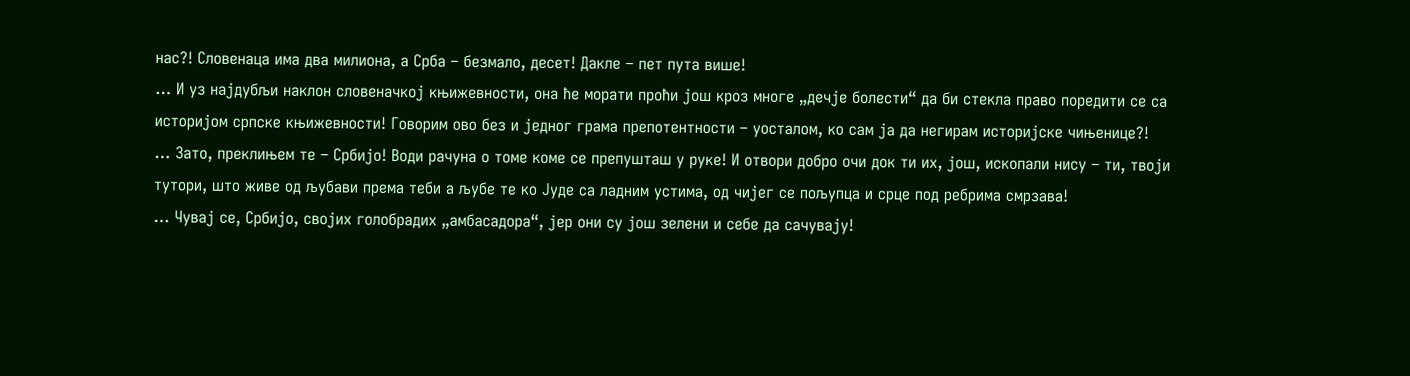нас?! Словенаца има два милиона, а Срба – безмало, десет! Дакле – пет пута више!
… И уз најдубљи наклон словеначкој књижевности, она ће морати проћи још кроз многе „дечје болести“ да би стекла право поредити се са историјом српске књижевности! Говорим ово без и једног грама препотентности – уосталом, ко сам ја да негирам историјске чињенице?!
… Зато, преклињем те – Србијо! Води рачуна о томе коме се препушташ у руке! И отвори добро очи док ти их, још, ископали нису – ти, твоји тутори, што живе од љубави према теби а љубе те ко Јуде са ладним устима, од чијег се пољупца и срце под ребрима смрзава!
… Чувај се, Србијо, својих голобрадих „амбасадора“, јер они су још зелени и себе да сачувају!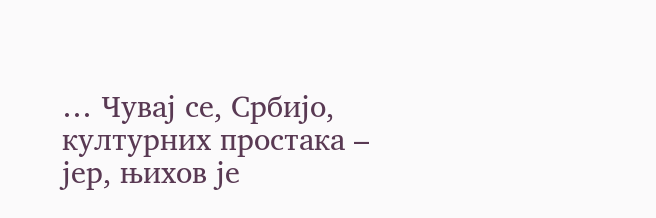… Чувај се, Србијо, културних простака – јер, њихов је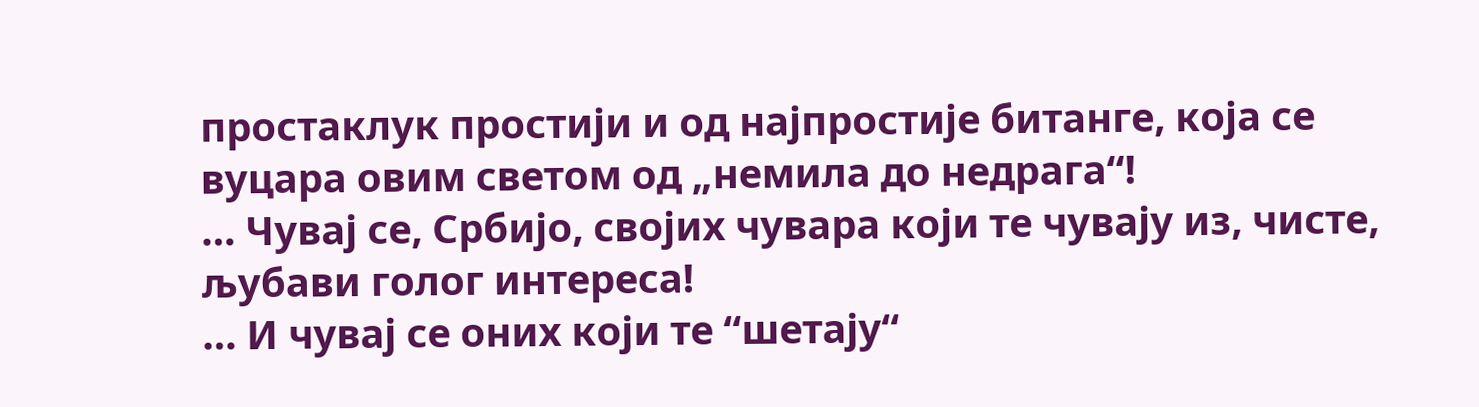простаклук простији и од најпростије битанге, која се вуцара овим светом од „немила до недрага“!
… Чувај се, Србијо, својих чувара који те чувају из, чисте, љубави голог интереса!
… И чувај се оних који те “шетају“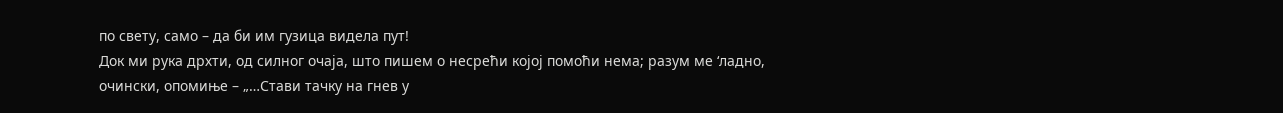по свету, само – да би им гузица видела пут!
Док ми рука дрхти, од силног очаја, што пишем о несрећи којој помоћи нема; разум ме ‘ладно, очински, опомиње – „…Стави тачку на гнев у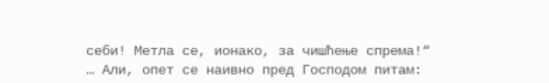себи! Метла се, ионако, за чишћење спрема!“
… Али, опет се наивно пред Господом питам: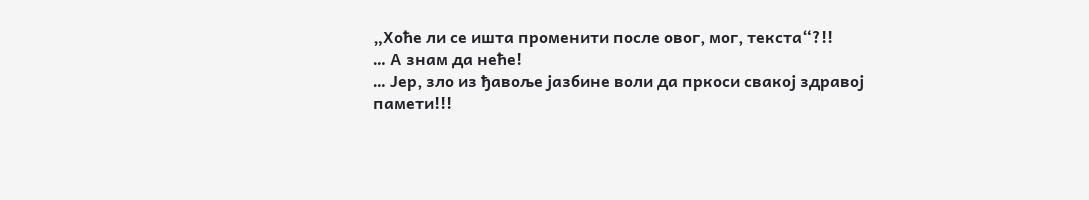„Хоће ли се ишта променити после овог, мог, текста“?!!
… А знам да неће!
… Јер, зло из ђавоље јазбине воли да пркоси свакој здравој памети!!!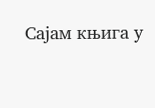Сајам књига у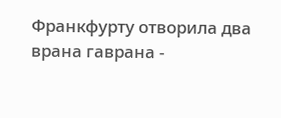Франкфурту отворила два врана гаврана -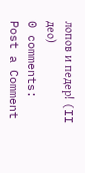лопов и педер! (II део)
0 comments:
Post a Comment